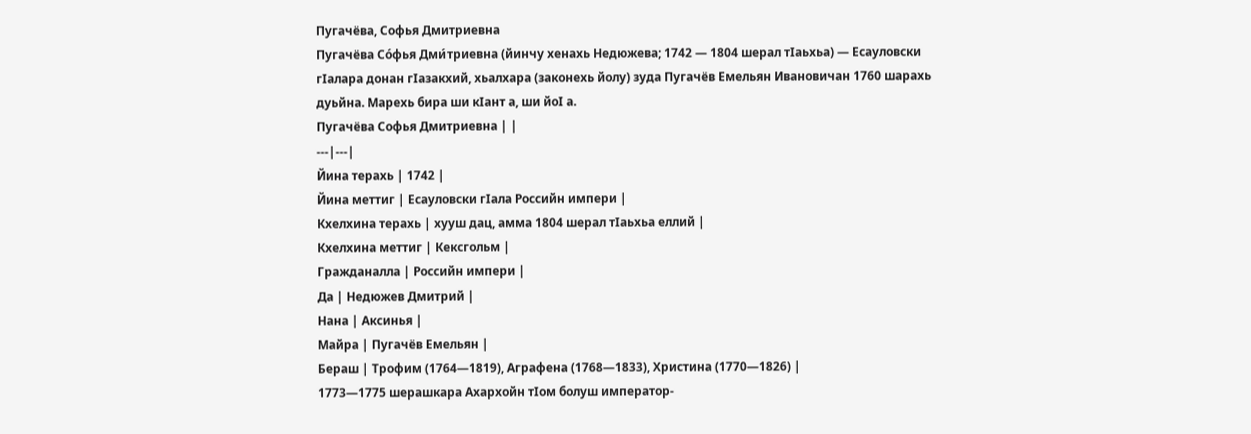Пугачёва, Софья Дмитриевна
Пугачёва Со́фья Дми́триевна (йинчу хенахь Недюжева; 1742 — 1804 шерал тӀаьхьа) — Есауловски гӀалара донан гӀазакхий, хьалхара (законехь йолу) зуда Пугачёв Емельян Ивановичан 1760 шарахь дуьйна. Марехь бира ши кӀант а, ши йоӀ а.
Пугачёва Софья Дмитриевна | |
---|---|
Йина терахь | 1742 |
Йина меттиг | Есауловски гӀала Российн импери |
Кхелхина терахь | хууш дац, амма 1804 шерал тӀаьхьа еллий |
Кхелхина меттиг | Кексгольм |
Гражданалла | Российн импери |
Да | Недюжев Дмитрий |
Нана | Аксинья |
Майра | Пугачёв Емельян |
Бераш | Трофим (1764—1819), Аграфена (1768—1833), Христина (1770—1826) |
1773—1775 шерашкара Ахархойн тӀом болуш император-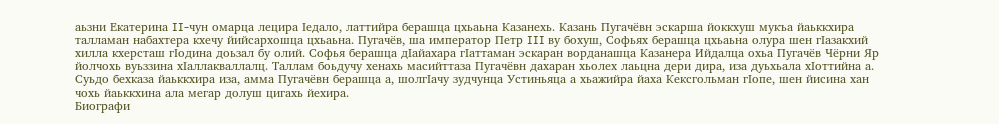аьзни Екатерина II-чун омарца лецира Ӏедало, латтийра берашца цхьаьна Казанехь. Казань Пугачёвн эскарша йоккхуш мукъа йаьккхира талламан набахтера кхечу йийсархошца цхьаьна. Пугачёв, ша император Петр III ву бохуш, Софьях берашца цхьаьна олура шен гӀазакхий хилла кхерсташ гӀодина доьзал бу олий. Софья берашца дӀайахара гӀаттаман эскаран ворданашца Казанера Ийдалца охьа Пугачёв Чёрни Яр йолчохь вуьззина хӀаллакваллалц. Таллам боьдучу хенахь масийттаза Пугачёвн дахаран хьолех лаьцна дери дира, иза дуьхьала хӀоттийна а. Суьдо бехказа йаьккхира иза, амма Пугачёвн берашца а, шолгӀачу зудчунца Устиньяца а хьажийра йаха Кексгольман гӀопе, шен йисина хан чохь йаьккхина ала мегар долуш цигахь йехира.
Биографи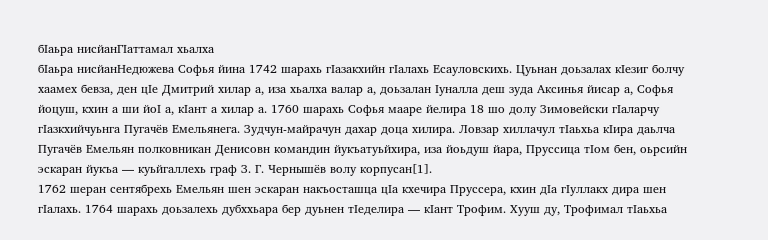бӀаьра нисйанГӀаттамал хьалха
бӀаьра нисйанНедюжева Софья йина 1742 шарахь гӀазакхийн гӀалахь Есауловскихь. Цуьнан доьзалах кӀезиг болчу хаамех бевза, ден цӀе Дмитрий хилар а, иза хьалха валар а, доьзалан Ӏуналла деш зуда Аксинья йисар а, Софья йоцуш, кхин а ши йоӀ а, кӀант а хилар а. 1760 шарахь Софья мааре йелира 18 шо долу Зимовейски гӀаларчу гӀазкхийчуьнга Пугачёв Емельянега. Зудчун-майрачун дахар доца хилира. Ловзар хиллачул тӀаьхьа кӀира даьлча Пугачёв Емельян полковникан Денисовн командин йукъатуьйхира, иза йоьдуш йара, Пруссица тӀом бен, оьрсийн эскаран йукъа — куьйгаллехь граф З. Г. Чернышёв волу корпусан[1].
1762 шеран сентябрехь Емельян шен эскаран накъосташца цӀа кхечира Пруссера, кхин дӀа гӀуллакх дира шен гӀалахь. 1764 шарахь доьзалехь дубххьара бер дуьнен тӀеделира — кӀант Трофим. Хууш ду, Трофимал тӀаьхьа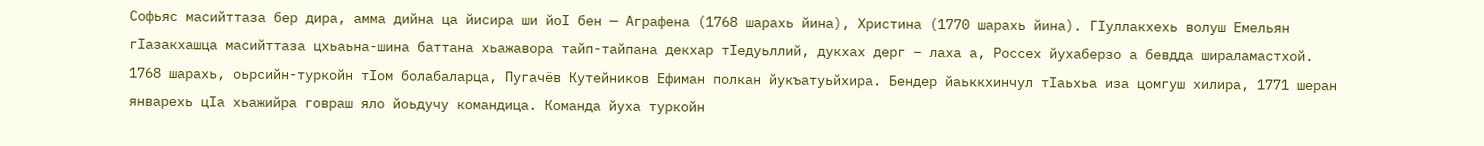Софьяс масийттаза бер дира, амма дийна ца йисира ши йоӀ бен — Аграфена (1768 шарахь йина), Христина (1770 шарахь йина). ГӀуллакхехь волуш Емельян гӀазакхашца масийттаза цхьаьна-шина баттана хьажавора тайп-тайпана декхар тӀедуьллий, дукхах дерг – лаха а, Россех йухаберзо а бевдда шираламастхой. 1768 шарахь, оьрсийн-туркойн тӀом болабаларца, Пугачёв Кутейников Ефиман полкан йукъатуьйхира. Бендер йаьккхинчул тӀаьхьа иза цомгуш хилира, 1771 шеран январехь цӀа хьажийра говраш яло йоьдучу командица. Команда йуха туркойн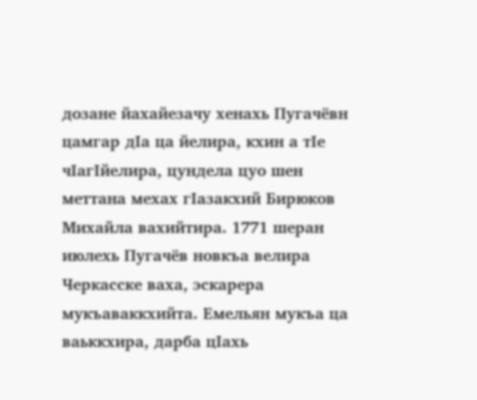дозане йахайезачу хенахь Пугачёвн цамгар дӀа ца йелира, кхин а тӀе чӀагӀйелира, цундела цуо шен меттана мехах гӀазакхий Бирюков Михайла вахийтира. 1771 шеран июлехь Пугачёв новкъа велира Черкасске ваха, эскарера мукъаваккхийта. Емельян мукъа ца ваьккхира, дарба цӀахь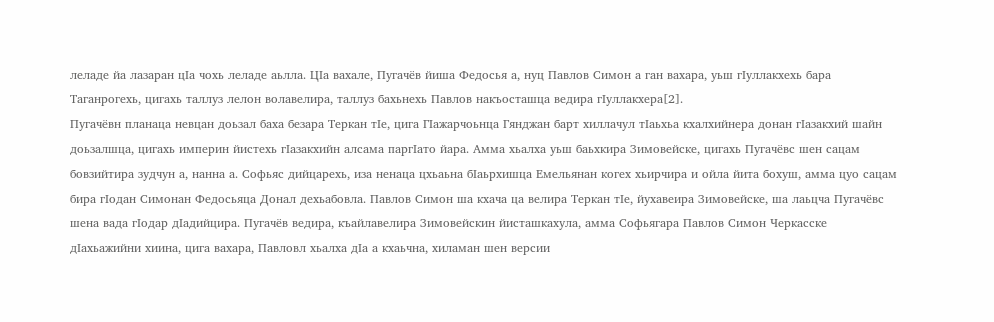леладе йа лазаран цӀа чохь леладе аьлла. ЦӀа вахале, Пугачёв йиша Федосья а, нуц Павлов Симон а ган вахара, уьш гӀуллакхехь бара Таганрогехь, цигахь таллуз лелон волавелира, таллуз бахьнехь Павлов накъосташца ведира гӀуллакхера[2].
Пугачёвн планаца невцан доьзал баха безара Теркан тӀе, цига ГӀажарчоьнца Гянджан барт хиллачул тӀаьхьа кхалхийнера донан гӀазакхий шайн доьзалшца, цигахь империн йистехь гӀазакхийн алсама паргӀато йара. Амма хьалха уьш баьхкира Зимовейске, цигахь Пугачёвс шен сацам бовзийтира зудчун а, нанна а. Софьяс дийцарехь, иза ненаца цхьаьна бӀаьрхишца Емельянан когех хьирчира и ойла йита бохуш, амма цуо сацам бира гӀодан Симонан Федосьяца Донал дехьабовла. Павлов Симон ша кхача ца велира Теркан тӀе, йухавеира Зимовейске, ша лаьцча Пугачёвс шена вада гӀодар дӀадийцира. Пугачёв ведира, къайлавелира Зимовейскин йисташкахула, амма Софьягара Павлов Симон Черкасске дӀахьажийни хиина, цига вахара, Павловл хьалха дӀа а кхаьчна, хиламан шен версии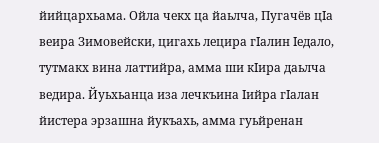йийцархьама. Ойла чекх ца йаьлча, Пугачёв цӀа веира Зимовейски, цигахь лецира гӀалин Ӏедало, тутмакх вина латтийра, амма ши кӀира даьлча ведира. Йуьхьанца иза лечкъина Ӏийра гӀалан йистера эрзашна йукъахь, амма гуьйренан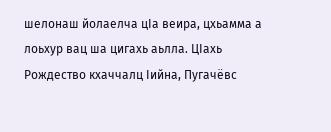шелонаш йолаелча цӀа веира, цхьамма а лоьхур вац ша цигахь аьлла. ЦӀахь Рождество кхаччалц Ӏийна, Пугачёвс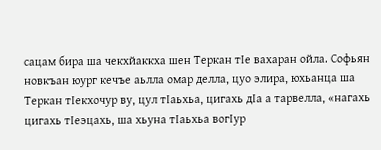сацам бира ша чекхйаккха шен Теркан тӀе вахаран ойла. Софьян новкъан юург кечъе аьлла омар делла, цуо элира, юхьанца ша Теркан тӀекхочур ву, цул тӀаьхьа, цигахь дӀа а тарвелла, «нагахь цигахь тӀеэцахь, ша хьуна тӀаьхьа вогӀур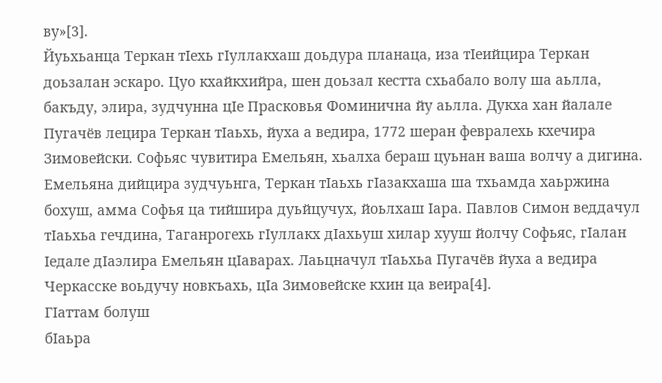ву»[3].
Йуьхьанца Теркан тӀехь гӀуллакхаш доьдура планаца, иза тӀеийцира Теркан доьзалан эскаро. Цуо кхайкхийра, шен доьзал кестта схьабало волу ша аьлла, бакъду, элира, зудчунна цӀе Прасковья Фоминична йу аьлла. Дукха хан йалале Пугачёв лецира Теркан тӀаьхь, йуха а ведира, 1772 шеран февралехь кхечира Зимовейски. Софьяс чувитира Емельян, хьалха бераш цуьнан ваша волчу а дигина. Емельяна дийцира зудчуьнга, Теркан тӀаьхь гӀазакхаша ша тхьамда хаьржина бохуш, амма Софья ца тийшира дуьйцучух, йоьлхаш Ӏара. Павлов Симон веддачул тӀаьхьа гечдина, Таганрогехь гӀуллакх дӀахьуш хилар хууш йолчу Софьяс, гӀалан Ӏедале дӀаэлира Емельян цӀаварах. Лаьцначул тӀаьхьа Пугачёв йуха а ведира Черкасске воьдучу новкъахь, цӀа Зимовейске кхин ца веира[4].
ГӀаттам болуш
бӀаьра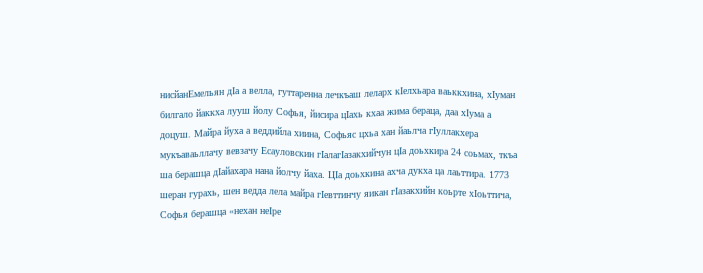нисйанЕмельян дӀа а велла, гуттаренна лечкъаш леларх кӀелхьара ваьккхина, хӀуман билгало йаккха лууш йолу Софья, йисира цӀахь кхаа жима бераца, даа хӀума а доцуш. Майра йуха а веддийла хиина, Софьяс цхьа хан йаьлча гӀуллакхера мукъаваьллачу вевзачу Есауловскин гӀалагӀазакхийчун цӀа доьхкира 24 соьмах, ткъа ша берашца дӀайахара нана йолчу йаха. ЦӀа доьхкина ахча дукха ца лаьттира. 1773 шеран гурахь, шен ведда лела майра гӀевттинчу яикан гӀазакхийн коьрте хӀоьттича, Софья берашца «нехан неӀре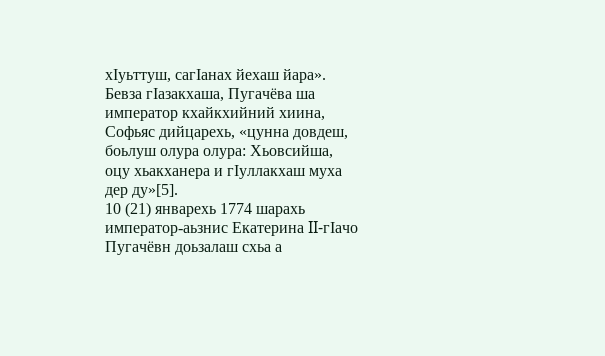хӀуьттуш, сагӀанах йехаш йара». Бевза гӀазакхаша, Пугачёва ша император кхайкхийний хиина, Софьяс дийцарехь, «цунна довдеш, боьлуш олура олура: Хьовсийша, оцу хьакханера и гӀуллакхаш муха дер ду»[5].
10 (21) январехь 1774 шарахь император-аьзнис Екатерина II-гӀачо Пугачёвн доьзалаш схьа а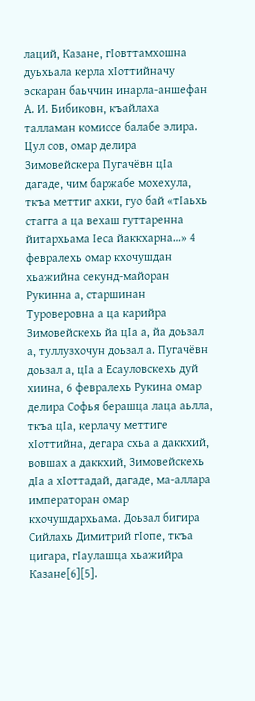лаций, Казане, гӀовттамхошна дуьхьала керла хӀоттийначу эскаран баьччин инарла-аншефан А. И. Бибиковн, къайлаха талламан комиссе балабе элира. Цул сов, омар делира Зимовейскера Пугачёвн цӀа дагаде, чим баржабе мохехула, ткъа меттиг ахки, гуо бай «тӀаьхь стагга а ца вехаш гуттаренна йитархьама Ӏеса йаккхарна…» 4 февралехь омар кхочушдан хьажийна секунд-майоран Рукинна а, старшинан Туроверовна а ца карийра Зимовейскехь йа цӀа а, йа доьзал а, туллузхочун доьзал а. Пугачёвн доьзал а, цӀа а Есауловскехь дуй хиина, 6 февралехь Рукина омар делира Софья берашца лаца аьлла, ткъа цӀа, керлачу меттиге хӀоттийна, дегара схьа а даккхий, вовшах а даккхий, Зимовейскехь дӀа а хӀоттадай, дагаде, ма-аллара императоран омар кхочушдархьама. Доьзал бигира Сийлахь Димитрий гӀопе, ткъа цигара, гӀаулашца хьажийра Казане[6][5].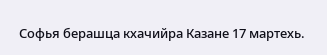Софья берашца кхачийра Казане 17 мартехь.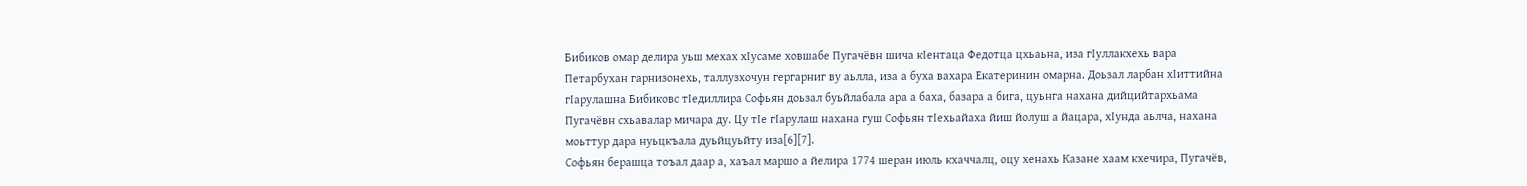Бибиков омар делира уьш мехах хӀусаме ховшабе Пугачёвн шича кӀентаца Федотца цхьаьна, иза гӀуллакхехь вара Петарбухан гарнизонехь, таллузхочун гергарниг ву аьлла, иза а буха вахара Екатеринин омарна. Доьзал ларбан хӀиттийна гӀарулашна Бибиковс тӀедиллира Софьян доьзал буьйлабала ара а баха, базара а бига, цуьнга нахана дийцийтархьама Пугачёвн схьавалар мичара ду. Цу тӀе гӀарулаш нахана гуш Софьян тӀехьайаха йиш йолуш а йацара, хӀунда аьлча, нахана моьттур дара нуьцкъала дуьйцуьйту иза[6][7].
Софьян берашца тоъал даар а, хаъал маршо а йелира 1774 шеран июль кхаччалц, оцу хенахь Казане хаам кхечира, Пугачёв,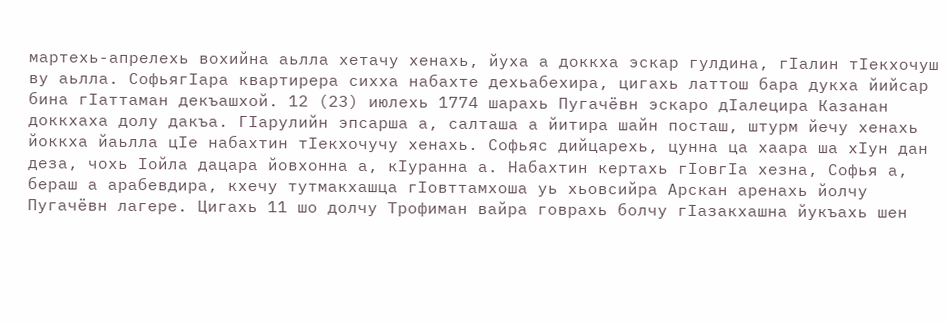мартехь-апрелехь вохийна аьлла хетачу хенахь, йуха а доккха эскар гулдина, гӀалин тӀекхочуш ву аьлла. СофьягӀара квартирера сихха набахте дехьабехира, цигахь латтош бара дукха йийсар бина гӀаттаман декъашхой. 12 (23) июлехь 1774 шарахь Пугачёвн эскаро дӀалецира Казанан доккхаха долу дакъа. ГӀарулийн эпсарша а, салташа а йитира шайн посташ, штурм йечу хенахь йоккха йаьлла цӀе набахтин тӀекхочучу хенахь. Софьяс дийцарехь, цунна ца хаара ша хӀун дан деза, чохь Ӏойла дацара йовхонна а, кӀуранна а. Набахтин кертахь гӀовгӀа хезна, Софья а, бераш а арабевдира, кхечу тутмакхашца гӀовттамхоша уь хьовсийра Арскан аренахь йолчу Пугачёвн лагере. Цигахь 11 шо долчу Трофиман вайра говрахь болчу гӀазакхашна йукъахь шен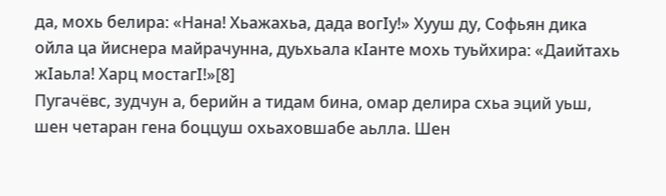да, мохь белира: «Нана! Хьажахьа, дада вогӀу!» Хууш ду, Софьян дика ойла ца йиснера майрачунна, дуьхьала кӀанте мохь туьйхира: «Даийтахь жӀаьла! Харц мостагӀ!»[8]
Пугачёвс, зудчун а, берийн а тидам бина, омар делира схьа эций уьш, шен четаран гена боццуш охьаховшабе аьлла. Шен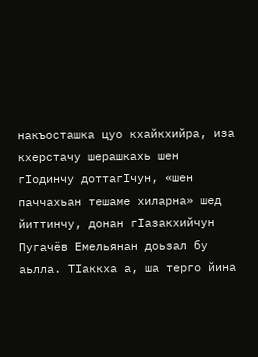накъосташка цуо кхайкхийра, иза кхерстачу шерашкахь шен гӀодинчу доттагӀчун, «шен паччахьан тешаме хиларна» шед йиттинчу, донан гӀазакхийчун Пугачёв Емельянан доьзал бу аьлла. ТӀаккха а, ша терго йина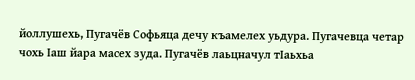йоллушехь, Пугачёв Софьяца дечу къамелех уьдура. Пугачевца четар чохь Ӏаш йара масех зуда. Пугачёв лаьцначул тӀаьхьа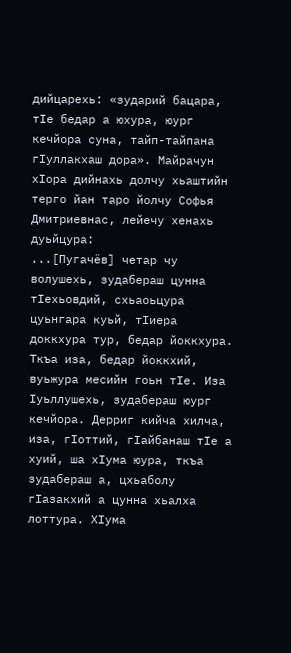дийцарехь: «зударий бацара, тӀе бедар а юхура, юург кечйора суна, тайп-тайпана гӀуллакхаш дора». Майрачун хӀора дийнахь долчу хьаштийн терго йан таро йолчу Софья Дмитриевнас, лейечу хенахь дуьйцура:
...[Пугачёв] четар чу волушехь, зудабераш цунна тӀехьовдий, схьаоьцура цуьнгара куьй, тӀиера доккхура тур, бедар йоккхура. Ткъа иза, бедар йоккхий, вуьжура месийн гоьн тӀе. Иза Ӏуьллушехь, зудабераш юург кечйора. Дерриг кийча хилча, иза, гӀоттий, гӀайбанаш тӀе а хуий, ша хӀума юура, ткъа зудабераш а, цхьаболу гӀазакхий а цунна хьалха лоттура. ХӀума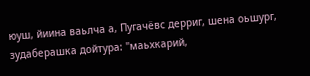юуш, йиина ваьлча а, Пугачёвс дерриг, шена оьшург, зудаберашка дойтура: "маьхкарий,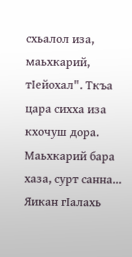схьалол иза, маьхкарий, тӀейохал". Ткъа цара сихха иза кхочуш дора. Маьхкарий бара хаза, сурт санна... Яикан гӀалахь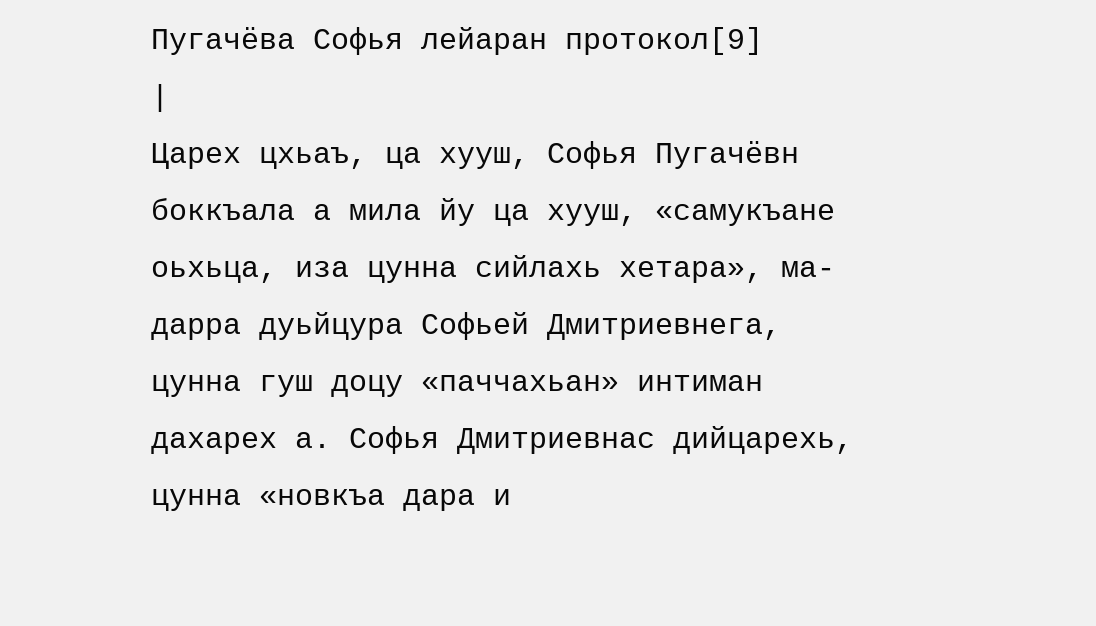Пугачёва Софья лейаран протокол[9]
|
Царех цхьаъ, ца хууш, Софья Пугачёвн боккъала а мила йу ца хууш, «самукъане оьхьца, иза цунна сийлахь хетара», ма-дарра дуьйцура Софьей Дмитриевнега, цунна гуш доцу «паччахьан» интиман дахарех а. Софья Дмитриевнас дийцарехь, цунна «новкъа дара и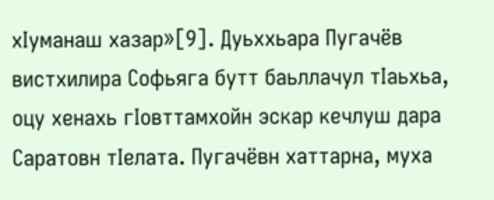хӀуманаш хазар»[9]. Дуьххьара Пугачёв вистхилира Софьяга бутт баьллачул тӀаьхьа, оцу хенахь гӀовттамхойн эскар кечлуш дара Саратовн тӀелата. Пугачёвн хаттарна, муха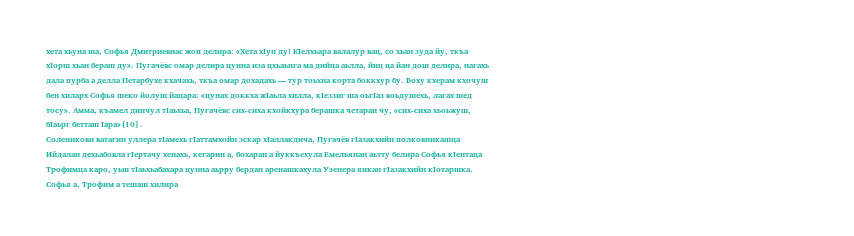хета хьуна ша, Софья Дмитриевнас жоп делира: «Хета хӀун ду! КӀелхьара валалур вац, со хьан зуда йу, ткъа хӀорш хьан бераш ду». Пугачёвс омар делира цунна иза цхьаьнга ма дийца аьлла, йиц ца йан дош делира, нагахь дала пурба а делла Петарбухе кхачахь, ткъа омар дохадахь — тур тоьхна корта боккхур бу. Боху кхерам кхочуш бен хиларх Софья шеко йолуш йацара: «цунах доккха жӀаьла хилла, кӀеззиг ша оьгӀаз воьдушехь, лагах шед тосу». Амма, къамел динчул тӀаьхьа, Пугачёвс сих-сиха кхойкхура берашка четаран чу, «сих-сиха хьоьжуш, бӀаьрг бетташ Ӏара»[10].
Соленикови ватагин уллера тӀамехь гӀаттамхойн эскар хӀаллакдича, Пугачёв гӀазакхийн полковникашца Ийдалан дехьабовла гӀертачу хенахь, кегарин а, бохаран а йуккъехула Емельянан аьтту белира Софья кӀентаца Трофимца каро, уьш тӀаьхьабахара цунна аьрру бердан аренашкахула Узенера яикан гӀазакхийн кӀотаршка. Софья а, Трофим а тешаш хилира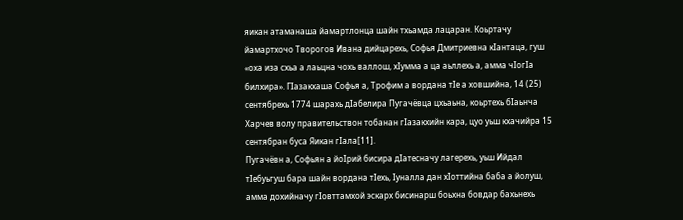яикан атаманаша йамартлонца шайн тхьамда лацаран. Коьртачу йамартхочо Творогов Ивана дийцарехь, Софья Дмитриевна кӀантаца, гуш «оха иза схьа а лаьцна чохь валлош, хӀумма а ца аьллехь а, амма чӀогӀа билхира». ГӀазакхаша Софья а, Трофим а вордана тӀе а ховшийна, 14 (25) сентябрехь 1774 шарахь дӀабелира Пугачёвца цхьаьна, коьртехь бӀаьнча Харчев волу правительствон тобанан гӀазакхийн кара, цуо уьш кхачийра 15 сентябран буса Яикан гӀала[11].
Пугачёвн а, Софьян а йоӀрий бисира дӀатесначу лагерехь, уьш Ийдал тӀебуьгуш бара шайн вордана тӀехь, Ӏуналла дан хӀоттийна баба а йолуш, амма дохийначу гӀовттамхой эскарх бисинарш боьхна бовдар бахьнехь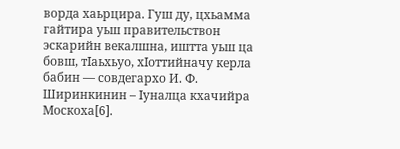ворда хаьрцира. Гуш ду, цхьамма гайтира уьш правительствон эскарийн векалшна, иштта уьш ца бовш, тӀаьхьуо, хӀоттийначу керла бабин — совдегархо И. Ф. Ширинкинин – Ӏуналца кхачийра Москоха[6].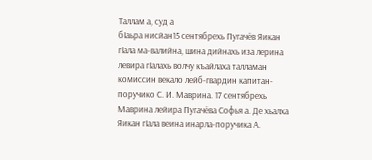Таллам а, суд а
бӀаьра нисйан15 сентябрехь Пугачёв Яикан гӀала ма-валийна, шина дийнахь иза лерина левира гӀалахь волчу къайлаха талламан комиссин векало лейб-гвардин капитан-поручико С. И. Маврина. 17 сентябрехь Маврина лейира Пугачёва Софья а. Де хьалха Яикан гӀала веина инарла-поручика А.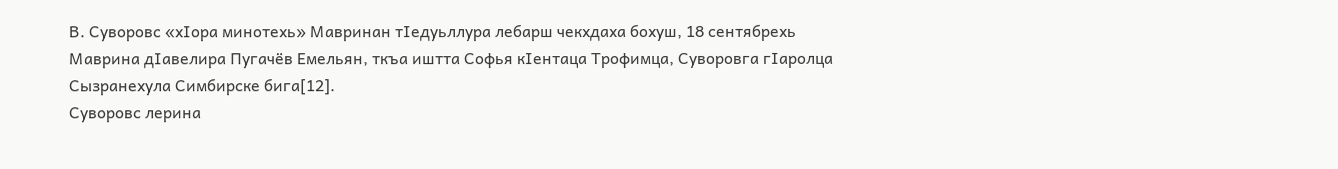В. Суворовс «хӀора минотехь» Мавринан тӀедуьллура лебарш чекхдаха бохуш, 18 сентябрехь Маврина дӀавелира Пугачёв Емельян, ткъа иштта Софья кӀентаца Трофимца, Суворовга гӀаролца Сызранехула Симбирске бига[12].
Суворовс лерина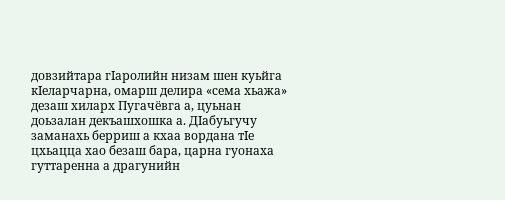довзийтара гӀаролийн низам шен куьйга кӀеларчарна, омарш делира «сема хьажа» дезаш хиларх Пугачёвга а, цуьнан доьзалан декъашхошка а. ДӀабуьгучу заманахь берриш а кхаа вордана тӀе цхьацца хао безаш бара, царна гуонаха гуттаренна а драгунийн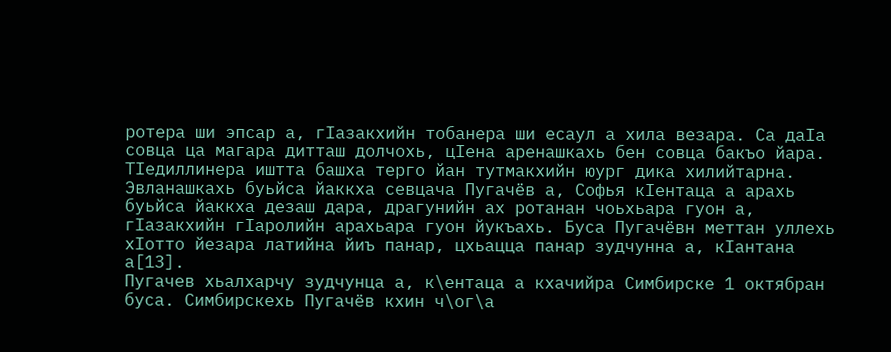ротера ши эпсар а, гӀазакхийн тобанера ши есаул а хила везара. Са даӀа совца ца магара дитташ долчохь, цӀена аренашкахь бен совца бакъо йара. ТӀедиллинера иштта башха терго йан тутмакхийн юург дика хилийтарна. Эвланашкахь буьйса йаккха севцача Пугачёв а, Софья кӀентаца а арахь буьйса йаккха дезаш дара, драгунийн ах ротанан чоьхьара гуон а, гӀазакхийн гӀаролийн арахьара гуон йукъахь. Буса Пугачёвн меттан уллехь хӀотто йезара латийна йиъ панар, цхьацца панар зудчунна а, кӀантана а[13].
Пугачев хьалхарчу зудчунца а, к\ентаца а кхачийра Симбирске 1 октябран буса. Симбирскехь Пугачёв кхин ч\ог\а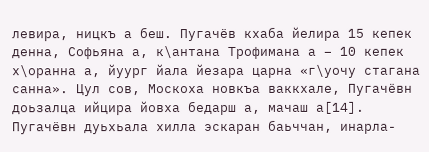левира, ницкъ а беш. Пугачёв кхаба йелира 15 кепек денна, Софьяна а, к\антана Трофимана а − 10 кепек х\оранна а, йуург йала йезара царна «г\уочу стагана санна». Цул сов, Москоха новкъа ваккхале, Пугачёвн доьзалца ийцира йовха бедарш а, мачаш а[14]. Пугачёвн дуьхьала хилла эскаран баьччан, инарла-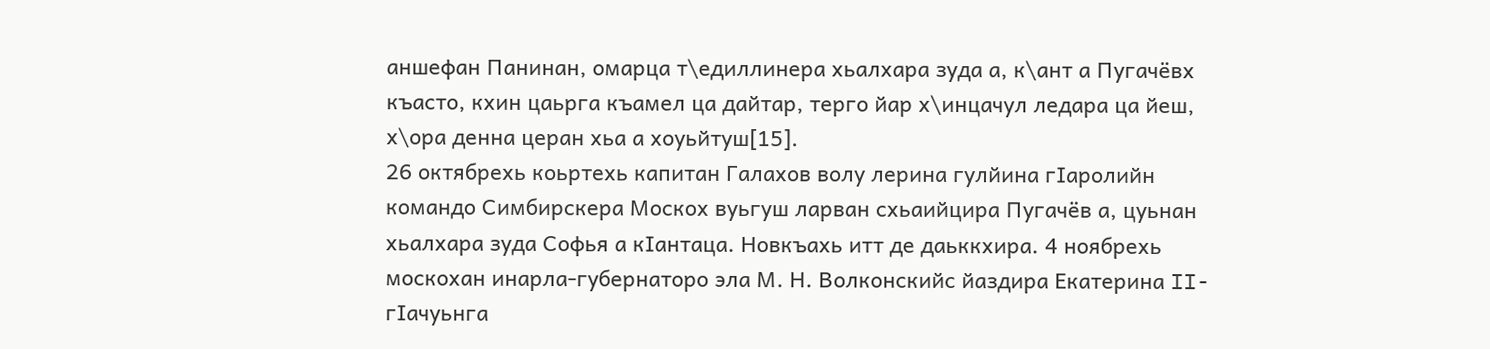аншефан Панинан, омарца т\едиллинера хьалхара зуда а, к\ант а Пугачёвх къасто, кхин цаьрга къамел ца дайтар, терго йар х\инцачул ледара ца йеш, х\ора денна церан хьа а хоуьйтуш[15].
26 октябрехь коьртехь капитан Галахов волу лерина гулйина гӀаролийн командо Симбирскера Москох вуьгуш ларван схьаийцира Пугачёв а, цуьнан хьалхара зуда Софья а кӀантаца. Новкъахь итт де даьккхира. 4 ноябрехь москохан инарла-губернаторо эла М. Н. Волконскийс йаздира Екатерина II-гӀачуьнга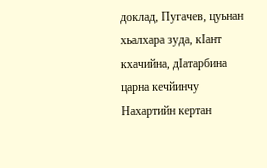доклад, Пугачев, цуьнан хьалхара зуда, кӀант кхачийна, дӀатарбина царна кечйинчу Нахартийн кертан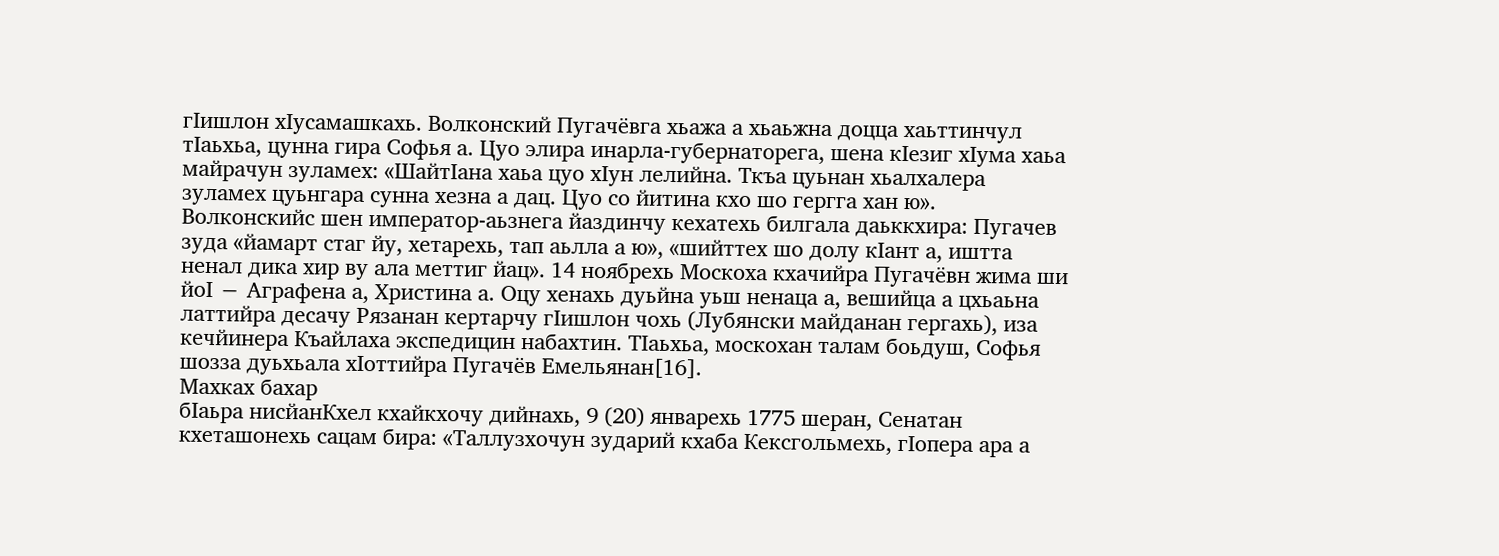гӀишлон хӀусамашкахь. Волконский Пугачёвга хьажа а хьаьжна доцца хаьттинчул тӀаьхьа, цунна гира Софья а. Цуо элира инарла-губернаторега, шена кӀезиг хӀума хаьа майрачун зуламех: «ШайтӀана хаьа цуо хӀун лелийна. Ткъа цуьнан хьалхалера зуламех цуьнгара сунна хезна а дац. Цуо со йитина кхо шо гергга хан ю». Волконскийс шен император-аьзнега йаздинчу кехатехь билгала даьккхира: Пугачев зуда «йамарт стаг йу, хетарехь, тап аьлла а ю», «шийттех шо долу кӀант а, иштта ненал дика хир ву ала меттиг йац». 14 ноябрехь Москоха кхачийра Пугачёвн жима ши йоӀ − Аграфена а, Христина а. Оцу хенахь дуьйна уьш ненаца а, вешийца а цхьаьна латтийра десачу Рязанан кертарчу гӀишлон чохь (Лубянски майданан гергахь), иза кечйинера Къайлаха экспедицин набахтин. ТӀаьхьа, москохан талам боьдуш, Софья шозза дуьхьала хӀоттийра Пугачёв Емельянан[16].
Махках бахар
бӀаьра нисйанКхел кхайкхочу дийнахь, 9 (20) январехь 1775 шеран, Сенатан кхеташонехь сацам бира: «Таллузхочун зударий кхаба Кексгольмехь, гӀопера ара а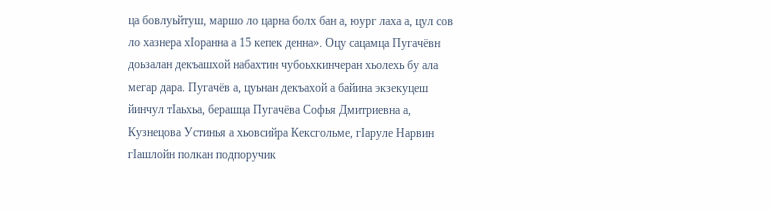ца бовлуьйтуш, маршо ло царна болх бан а, юург лаха а, цул сов ло хазнера хӀоранна а 15 кепек денна». Оцу сацамца Пугачёвн доьзалан декъашхой набахтин чубоьхкинчеран хьолехь бу ала мегар дара. Пугачёв а, цуьнан декъахой а байина экзекуцеш йинчул тӀаьхьа, берашца Пугачёва Софья Дмитриевна а, Кузнецова Устинья а хьовсийра Кексгольме, гӀаруле Нарвин гӀашлойн полкан подпоручик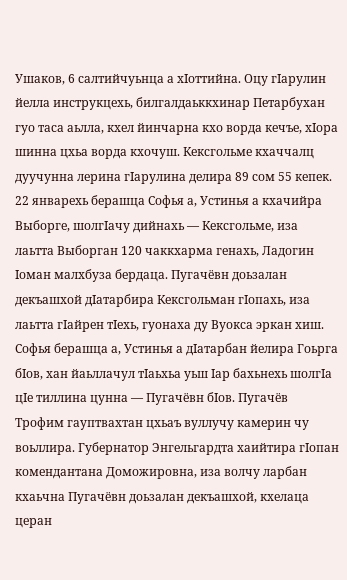Ушаков, 6 салтийчуьнца а хӀоттийна. Оцу гӀарулин йелла инструкцехь, билгалдаьккхинар Петарбухан гуо таса аьлла, кхел йинчарна кхо ворда кечъе, хӀора шинна цхьа ворда кхочуш. Кексгольме кхаччалц дуучунна лерина гӀарулина делира 89 сом 55 кепек. 22 январехь берашца Софья а, Устинья а кхачийра Выборге, шолгӀачу дийнахь — Кексгольме, иза лаьтта Выборган 120 чаккхарма генахь, Ладогин Ӏоман малхбуза бердаца. Пугачёвн доьзалан декъашхой дӀатарбира Кексгольман гӀопахь, иза лаьтта гӀайрен тӀехь, гуонаха ду Вуокса эркан хиш. Софья берашца а, Устинья а дӀатарбан йелира Гоьрга бӀов, хан йаьллачул тӀаьхьа уьш Ӏар бахьнехь шолгӀа цӀе тиллина цунна — Пугачёвн бӀов. Пугачёв Трофим гауптвахтан цхьаъ вуллучу камерин чу воьллира. Губернатор Энгельгардта хаийтира гӀопан комендантана Доможировна, иза волчу ларбан кхаьчна Пугачёвн доьзалан декъашхой, кхелаца церан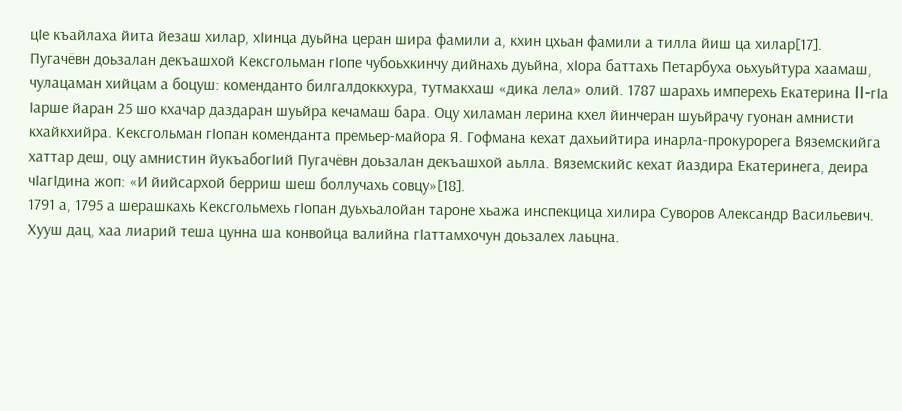цӀе къайлаха йита йезаш хилар, хӀинца дуьйна церан шира фамили а, кхин цхьан фамили а тилла йиш ца хилар[17].
Пугачёвн доьзалан декъашхой Кексгольман гӀопе чубоьхкинчу дийнахь дуьйна, хӀора баттахь Петарбуха оьхуьйтура хаамаш, чулацаман хийцам а боцуш: коменданто билгалдоккхура, тутмакхаш «дика лела» олий. 1787 шарахь имперехь Екатерина II-гӀа Ӏарше йаран 25 шо кхачар даздаран шуьйра кечамаш бара. Оцу хиламан лерина кхел йинчеран шуьйрачу гуонан амнисти кхайкхийра. Кексгольман гӀопан коменданта премьер-майора Я. Гофмана кехат дахьийтира инарла-прокурорега Вяземскийга хаттар деш, оцу амнистин йукъабогӀий Пугачёвн доьзалан декъашхой аьлла. Вяземскийс кехат йаздира Екатеринега, деира чӀагӀдина жоп: «И йийсархой берриш шеш боллучахь совцу»[18].
1791 а, 1795 а шерашкахь Кексгольмехь гӀопан дуьхьалойан тароне хьажа инспекцица хилира Суворов Александр Васильевич. Хууш дац, хаа лиарий теша цунна ша конвойца валийна гӀаттамхочун доьзалех лаьцна.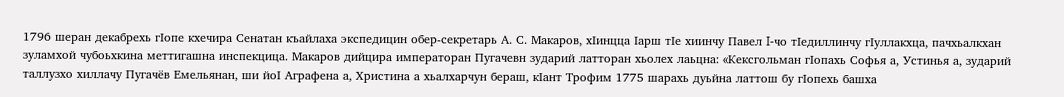1796 шеран декабрехь гӀопе кхечира Сенатан къайлаха экспедицин обер-секретарь А. С. Макаров, хӀинцца Ӏарш тӀе хиинчу Павел I-чо тӀедиллинчу гӀуллакхца, пачхьалкхан зуламхой чубоьхкина меттигашна инспекцица. Макаров дийцира императоран Пугачевн зударий латторан хьолех лаьцна: «Кексгольман гӀопахь Софья а, Устинья а, зударий таллузхо хиллачу Пугачёв Емельянан, ши йоӀ Аграфена а, Христина а хьалхарчун бераш, кӀант Трофим 1775 шарахь дуьйна латтош бу гӀопехь башха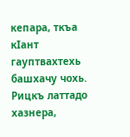кепара, ткъа кӀант гауптвахтехь башхачу чохь. Рицкъ латтадо хазнера,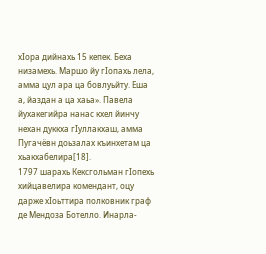хӀора дийнахь 15 кепек. Беха низамехь. Маршо йу гӀопахь лела, амма цул ара ца бовлуьйту. Еша а, йаздан а ца хаьа». Павела йухакегийра нанас кхел йинчу нехан дуккха гӀуллакхаш, амма Пугачёвн доьзалах къинхетам ца хьакхабелира[18].
1797 шарахь Кексгольман гӀопехь хийцавелира комендант, оцу дарже хӀоьттира полковник граф де Мендоза Ботелло. Инарла-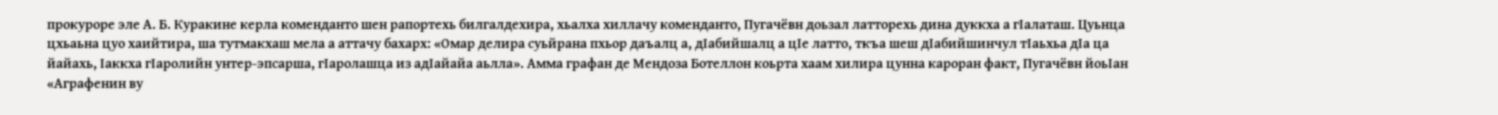прокуроре эле А. Б. Куракине керла коменданто шен рапортехь билгалдехира, хьалха хиллачу коменданто, Пугачёвн доьзал латторехь дина дуккха а гӀалаташ. Цуьнца цхьаьна цуо хаийтира, ша тутмакхаш мела а аттачу бахарх: «Омар делира суьйрана пхьор даъалц а, дӀабийшалц а цӀе латто, ткъа шеш дӀабийшинчул тӀаьхьа дӀа ца йайахь, Ӏаккха гӀаролийн унтер-эпсарша, гӀаролашца из адӀайайа аьлла». Амма графан де Мендоза Ботеллон коьрта хаам хилира цунна кароран факт, Пугачёвн йоьӀан «Аграфенин ву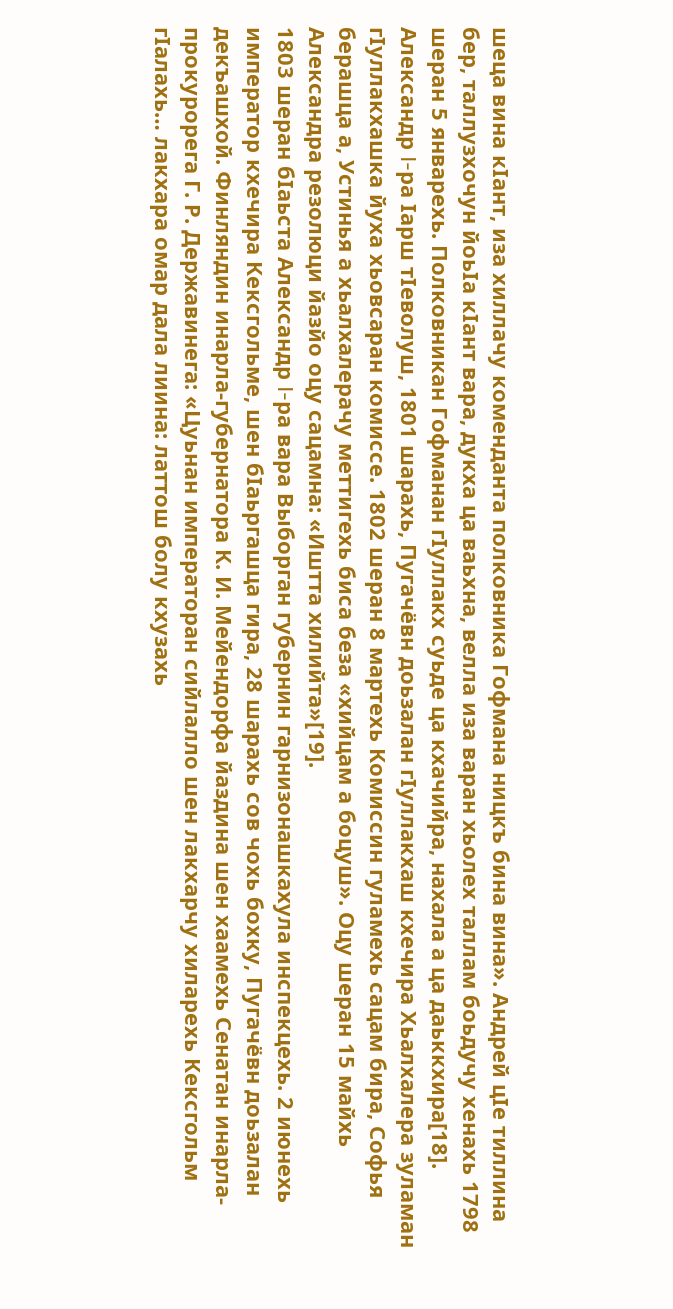шеца вина кӀант, иза хиллачу коменданта полковника Гофмана ницкъ бина вина». Андрей цӀе тиллина бер, таллузхочун йоьӀа кӀант вара, дукха ца ваьхна, велла иза варан хьолех таллам боьдучу хенахь 1798 шеран 5 январехь. Полковникан Гофманан гӀуллакх суьде ца кхачийра, нахала а ца даьккхира[18].
Александр I-ра Ӏарш тӀеволуш, 1801 шарахь, Пугачёвн доьзалан гӀуллакхаш кхечира Хьалхалера зуламан гӀуллакхашка йуха хьовсаран комиссе. 1802 шеран 8 мартехь Комиссин гуламехь сацам бира, Софья берашца а, Устинья а хьалхалерачу меттигехь биса беза «хийцам а боцуш». Оцу шеран 15 майхь Александра резолюци йазйо оцу сацамна: «Иштта хилийта»[19].
1803 шеран бӀаьста Александр I-ра вара Выборган губернин гарнизонашкахула инспекцехь. 2 июнехь император кхечира Кексгольме, шен бӀаьргашца гира, 28 шарахь сов чохь бохку, Пугачёвн доьзалан декъашхой. Финляндин инарла-губернатора К. И. Мейендорфа йаздина шен хаамехь Сенатан инарла-прокурорега Г. Р. Державинега: «Цуьнан императоран сийлалло шен лакхарчу хиларехь Кексгольм гӀалахь… лакхара омар дала лиина: латтош болу кхузахь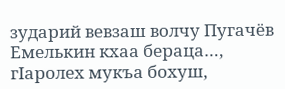зударий вевзаш волчу Пугачёв Емелькин кхаа бераца…, гӀаролех мукъа бохуш,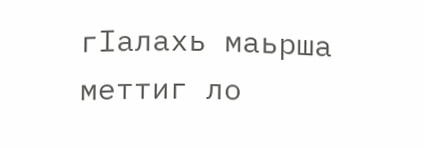гӀалахь маьрша меттиг ло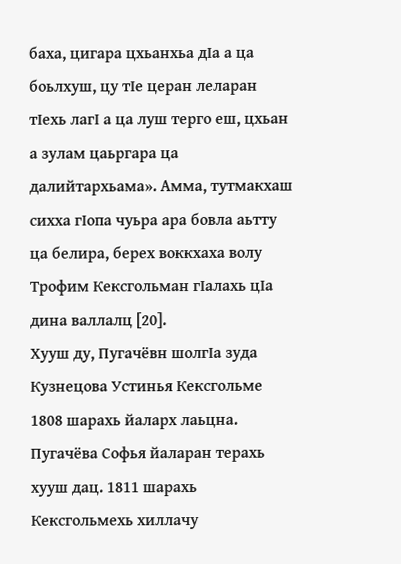баха, цигара цхьанхьа дӀа а ца боьлхуш, цу тӀе церан леларан тӀехь лагӀ а ца луш терго еш, цхьан а зулам цаьргара ца далийтархьама». Амма, тутмакхаш сихха гӀопа чуьра ара бовла аьтту ца белира, берех воккхаха волу Трофим Кексгольман гӀалахь цӀа дина валлалц [20].
Хууш ду, Пугачёвн шолгӀа зуда Кузнецова Устинья Кексгольме 1808 шарахь йаларх лаьцна. Пугачёва Софья йаларан терахь хууш дац. 1811 шарахь Кексгольмехь хиллачу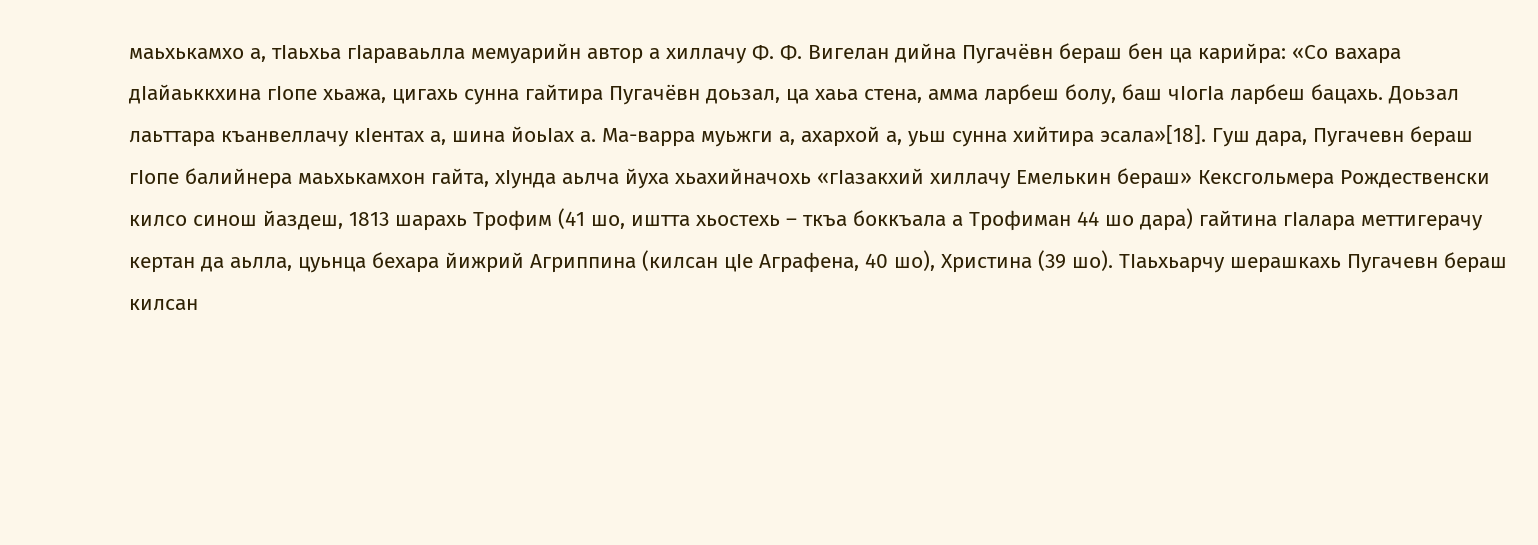маьхькамхо а, тӀаьхьа гӀараваьлла мемуарийн автор а хиллачу Ф. Ф. Вигелан дийна Пугачёвн бераш бен ца карийра: «Со вахара дӀайаьккхина гӀопе хьажа, цигахь сунна гайтира Пугачёвн доьзал, ца хаьа стена, амма ларбеш болу, баш чӀогӀа ларбеш бацахь. Доьзал лаьттара къанвеллачу кӀентах а, шина йоьӀах а. Ма-варра муьжги а, ахархой а, уьш сунна хийтира эсала»[18]. Гуш дара, Пугачевн бераш гӀопе балийнера маьхькамхон гайта, хӀунда аьлча йуха хьахийначохь «гӀазакхий хиллачу Емелькин бераш» Кексгольмера Рождественски килсо синош йаздеш, 1813 шарахь Трофим (41 шо, иштта хьостехь – ткъа боккъала а Трофиман 44 шо дара) гайтина гӀалара меттигерачу кертан да аьлла, цуьнца бехара йижрий Агриппина (килсан цӀе Аграфена, 40 шо), Христина (39 шо). ТӀаьхьарчу шерашкахь Пугачевн бераш килсан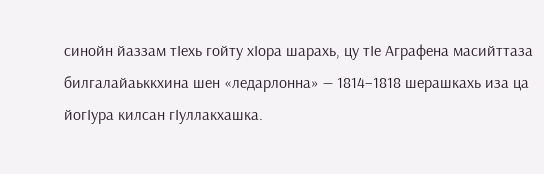синойн йаззам тӀехь гойту хӀора шарахь, цу тӀе Аграфена масийттаза билгалайаьккхина шен «ледарлонна» — 1814−1818 шерашкахь иза ца йогӀура килсан гӀуллакхашка.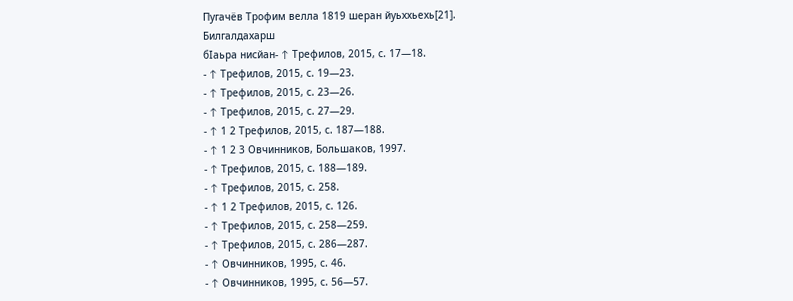Пугачёв Трофим велла 1819 шеран йуьххьехь[21].
Билгалдахарш
бӀаьра нисйан- ↑ Трефилов, 2015, с. 17—18.
- ↑ Трефилов, 2015, с. 19—23.
- ↑ Трефилов, 2015, с. 23—26.
- ↑ Трефилов, 2015, с. 27—29.
- ↑ 1 2 Трефилов, 2015, с. 187—188.
- ↑ 1 2 3 Овчинников, Большаков, 1997.
- ↑ Трефилов, 2015, с. 188—189.
- ↑ Трефилов, 2015, с. 258.
- ↑ 1 2 Трефилов, 2015, с. 126.
- ↑ Трефилов, 2015, с. 258—259.
- ↑ Трефилов, 2015, с. 286—287.
- ↑ Овчинников, 1995, с. 46.
- ↑ Овчинников, 1995, с. 56—57.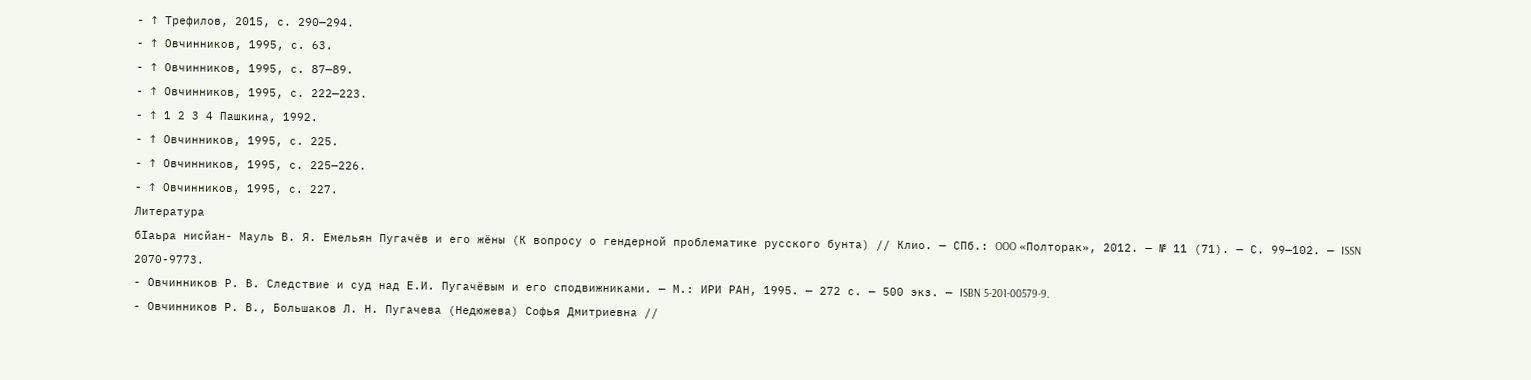- ↑ Трефилов, 2015, с. 290—294.
- ↑ Овчинников, 1995, с. 63.
- ↑ Овчинников, 1995, с. 87—89.
- ↑ Овчинников, 1995, с. 222—223.
- ↑ 1 2 3 4 Пашкина, 1992.
- ↑ Овчинников, 1995, с. 225.
- ↑ Овчинников, 1995, с. 225—226.
- ↑ Овчинников, 1995, с. 227.
Литература
бӀаьра нисйан- Мауль В. Я. Емельян Пугачёв и его жёны (К вопросу о гендерной проблематике русского бунта) // Клио. — СПб.: OOO «Полторак», 2012. — № 11 (71). — С. 99—102. — ISSN 2070-9773.
- Овчинников Р. В. Следствие и суд над Е.И. Пугачёвым и его сподвижниками. — М.: ИРИ РАН, 1995. — 272 с. — 500 экз. — ISBN 5-201-00579-9.
- Овчинников Р. В., Большаков Л. Н. Пугачева (Недюжева) Софья Дмитриевна //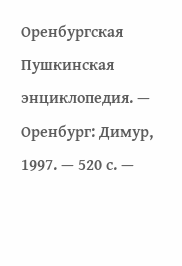Оренбургская Пушкинская энциклопедия. — Оренбург: Димур, 1997. — 520 с. —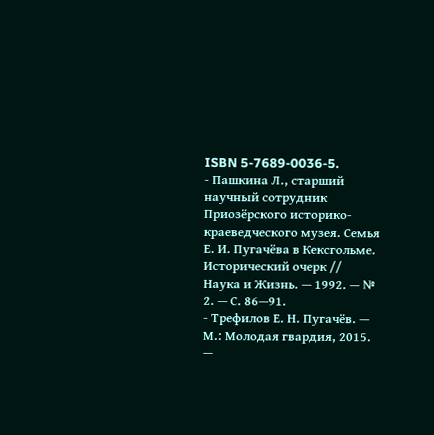ISBN 5-7689-0036-5.
- Пашкина Л., старший научный сотрудник Приозёрского историко-краеведческого музея. Семья Е. И. Пугачёва в Кексгольме. Исторический очерк // Наука и Жизнь. — 1992. — № 2. — С. 86—91.
- Трефилов Е. Н. Пугачёв. — М.: Молодая гвардия, 2015. —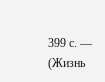399 с. — (Жизнь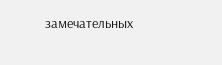замечательных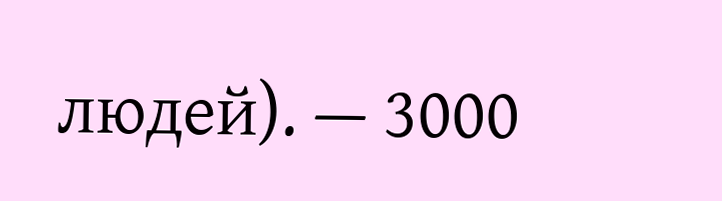людей). — 3000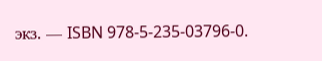экз. — ISBN 978-5-235-03796-0.